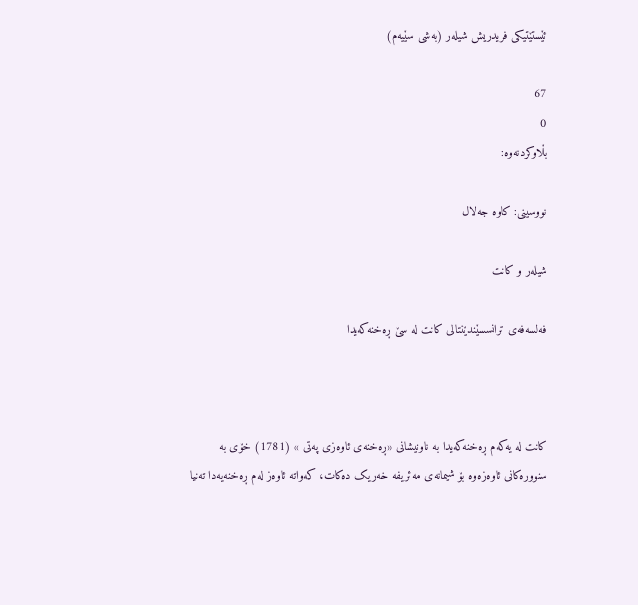ئێستێتیکی فریدریش شیلەر (بەشی سێیەم)

67
0
بڵاوکردنەوە:

نووسینی: کاوە جەلال

شیلەر و کانت

فەلسەفەی ترانسسێندێنتالی کانت لە سێ ڕەخنەکەیدا



کانت لە یەکەم ڕەخنەکەیدا بە ناونیشانی «ڕەخنەی ئاوەزی پەتی » (1781) خۆی بە سنوورەکانی ئاوەزەوە بۆ شیمانەی مەئریفە خەریک دەکات، کەواتە ئاوەز لەم ڕەخنەیەدا تەنیا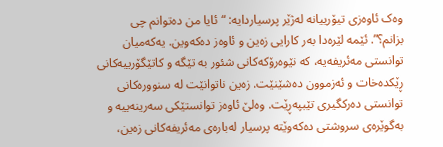وەک ئاوەزی تیۆرییانە لەژێر پرسیاردایە: “ئایا من دەتوانم چی بزانم؟”. ئێمە لێرەدا بەر کارایی زەین و ئاوەز دەکەوین. یەکەمیان توانستی مەئریفەیە، کە نێوەرۆکەکانی شئور بە تێگە و کاتێگۆرییەکانی ڕێکدەخات و ئەزموون دەشێنێت. زەین ناتوانێت لە سنوورەکانی توانستی دەرکگیری تێبپەڕێت. وەلێ ئاوەز توانستێکی سەرینەییە و بەگوێرەی سروشتی دەکەوێتە پرسیار لەبارەی مەئریفەکانی زەین،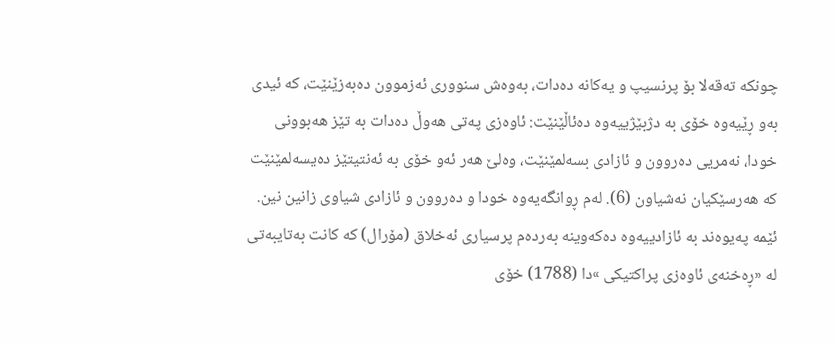چونکە تەقەلا بۆ پرنسیپ و یەکانە دەدات، بەوەش سنووری ئەزموون دەبەزێنێت، کە ئیدی بەو ڕێیەوە خۆی بە دژبێژییەوە دەئاڵێنێت: ئاوەزی پەتی هەوڵ دەدات بە تێز هەبوونی خودا، نەمریی دەروون و ئازادی بسەلمێنێت، وەلێ هەر ئەو خۆی بە ئەنتیتێز دەیسەلمێنێت کە هەرسێکیان نەشیاون (6). لەم ڕوانگەیەوە خودا و دەروون و ئازادی شیاوی زانین نین. ئێمە پەیوەند بە ئازادییەوە دەکەوینە بەردەم پرسیاری ئەخلاق (مۆرال) کە کانت بەتایبەتی لە «ڕەخنەی ئاوەزی پراکتیکی »دا (1788) خۆی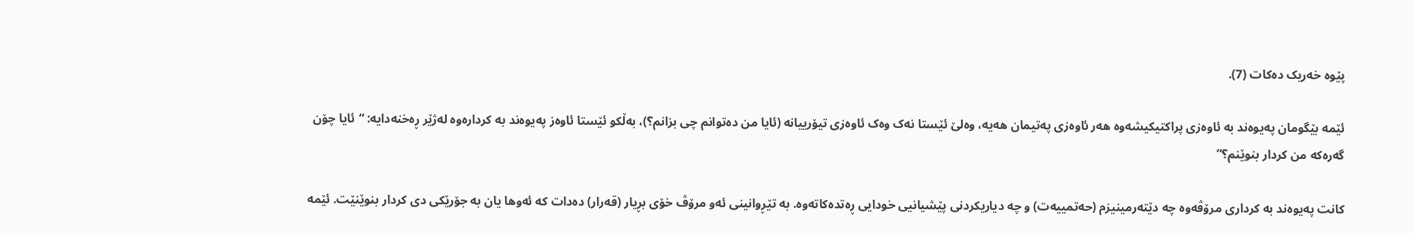پێوە خەریک دەکات (7).

ئێمە بێگومان پەیوەند بە ئاوەزی پراکتیکیشەوە هەر ئاوەزی پەتیمان هەیە، وەلێ ئێستا نەک وەک ئاوەزی تیۆرییانە (ئایا من دەتوانم چی بزانم؟)، بەڵکو ئێستا ئاوەز پەیوەند بە کردارەوە لەژێر ڕەخنەدایە: “ئایا چۆن گەرەکە من کردار بنوێنم؟”

کانت پەیوەند بە کرداری مرۆڤەوە چە دێتەرمینیزم (حەتمییەت) و چە دیاریکردنی پێشیانیی خودایی ڕەتدەکاتەوە. بە تێڕوانینی ئەو مرۆڤ خۆی بڕیار (قەرار) دەدات کە ئەوها یان بە جۆرێکی دی کردار بنوێنێت. ئێمە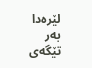لێرەدا بەر تێگەی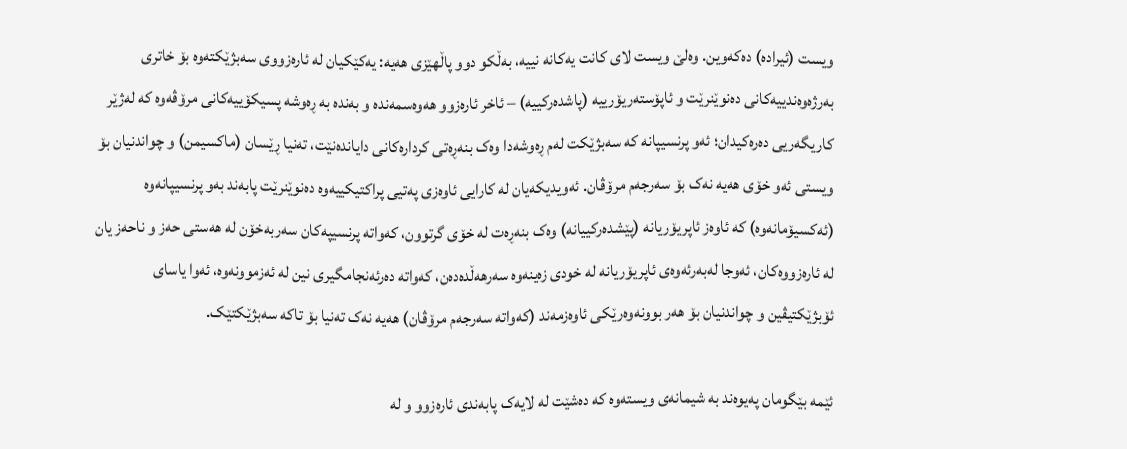ویست (ئیرادە) دەکەوین. وەلێ ویست لای کانت یەکانە نییە، بەڵکو دوو پاڵهێزی هەیە: یەکێکیان لە ئارەزووی سەبژێکتەوە بۆ خاتری بەرژەوەندییەکانی دەنوێنرێت و ئاپۆستەریۆرییە (پاشدەرکییە) – ئاخر ئارەزوو هەوەسمەندە و بەندە بە ڕەوشە پسیکۆییەکانی مرۆڤەوە کە لەژێر کاریگەریی دەرەکیدان؛ ئەو پرنسیپانە کە سەبژێکت لەم ڕەوشەدا وەک بنەڕەتی کردارەکانی دایاندەنێت، تەنیا ڕێسان (ماکسیمن) و چواندنیان بۆ ویستی ئەو خۆی هەیە نەک بۆ سەرجەم مرۆڤان. ئەویدیکەیان لە کارایی ئاوەزی پەتیی پراکتیکییەوە دەنوێنرێت پابەند بەو پرنسیپانەوە (ئەکسیۆمانەوە) کە ئاوەز ئاپریۆریانە (پێشدەرکییانە) وەک بنەڕەت لە خۆی گرتوون، کەواتە پرنسیپەکان سەربەخۆن لە هەستی حەز و ناحەز یان لە ئارەزووەکان، ئەوجا لەبەرئەوەی ئاپریۆریانە لە خودی زەینەوە سەرهەڵدەدەن، کەواتە دەرئەنجامگیری نین لە ئەزموونەوە، ئەوا یاسای ئۆبژێکتیڤین و چواندنیان بۆ هەر بوونەوەرێکی ئاوەزمەند (کەواتە سەرجەم مرۆڤان) هەیە نەک تەنیا بۆ تاکە سەبژێکتێک.

ئێمە بێگومان پەیوەند بە شیمانەی ویستەوە کە دەشێت لە لایەک پابەندی ئارەزوو و لە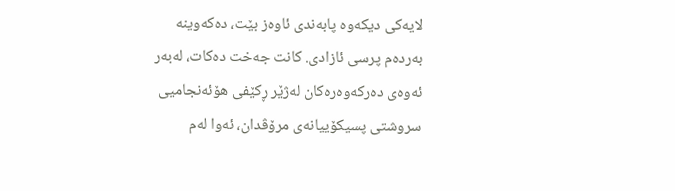لایەکی دیکەوە پابەندی ئاوەز بێت، دەکەوینە بەردەم پرسی ئازادی. کانت جەخت دەکات، لەبەر ئەوەی دەرکەوەرەکان لەژێر ڕکێفی هۆئەنجامیی سروشتی پسیکۆییانەی مرۆڤدان، ئەوا لەم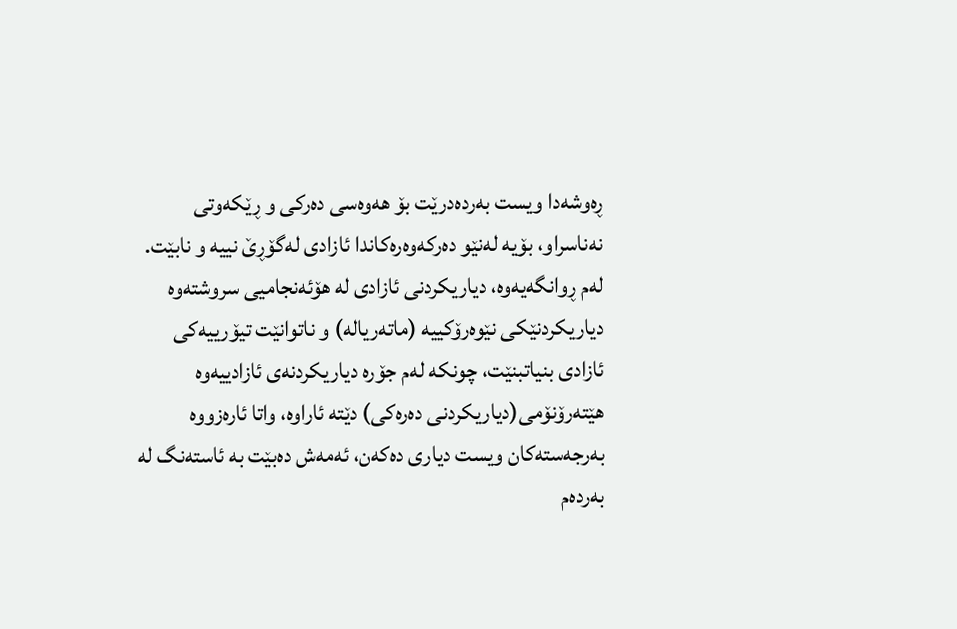ڕەوشەدا ویست بەردەدرێت بۆ هەوەسی دەرکی و ڕێکەوتی نەناسراو، بۆیە لەنێو دەرکەوەرەکاندا ئازادی لەگۆڕێ نییە و نابێت. لەم ڕوانگەیەوە، دیاریکردنی ئازادی لە هۆئەنجامیی سروشتەوە دیاریکردنێکی نێوەرۆکییە (ماتەریالە) و ناتوانێت تیۆرییەکی ئازادی بنیاتبنێت، چونکە لەم جۆرە دیاریکردنەی ئازادییەوە هێتەرۆنۆمی(دیاریکردنی دەرەکی) دێتە ئاراوە، واتا ئارەزووە بەرجەستەکان ویست دیاری دەکەن، ئەمەش دەبێت بە ئاستەنگ لە بەردەم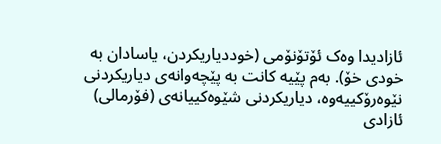ئازادیدا وەک ئۆتۆنۆمی (خوددیاریکردن، یاسادان بە خودی خۆ). بەم پێیە کانت بە پێچەوانەی دیاریکردنی نێوەرۆکییەوە، دیاریکردنی شێوەکییانەی (فۆرمالی) ئازادی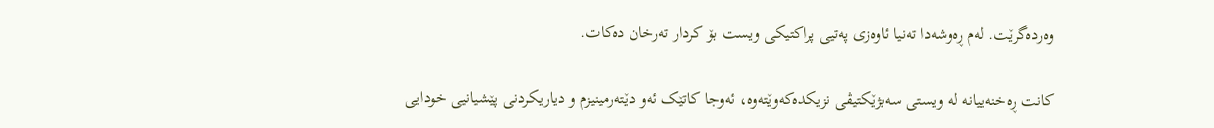وەردەگرێت. لەم ڕەوشەدا تەنیا ئاوەزی پەتیی پراکتیکی ویست بۆ کردار تەرخان دەکات.

کانت ڕەخنەییانە لە ویستی سەبژێکتیڤی نزیکدەکەوێتەوە، ئەوجا کاتێک ئەو دێتەرمینیزم و دیاریکردنی پێشیانیی خودایی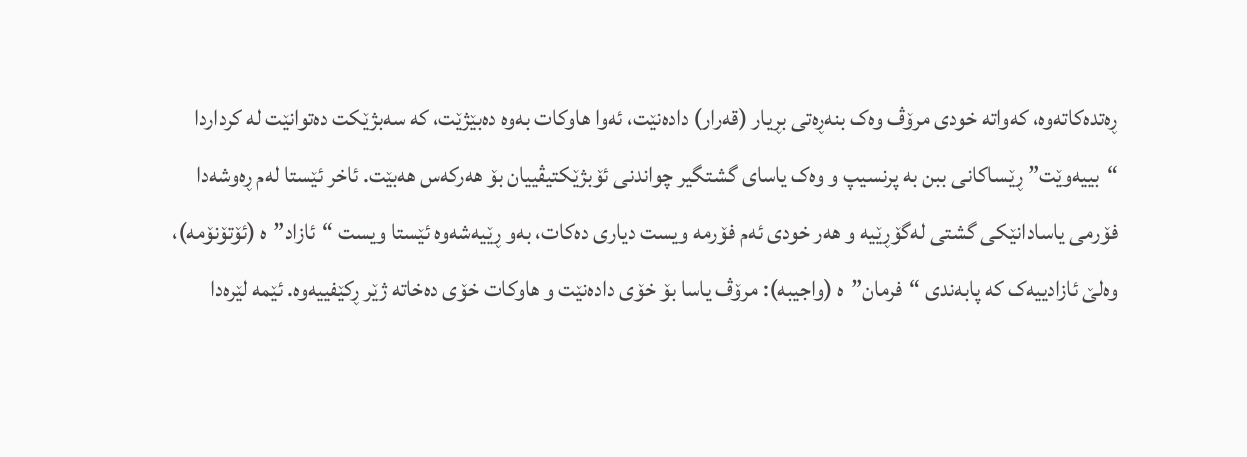ڕەتدەکاتەوە، کەواتە خودی مرۆڤ وەک بنەڕەتی بڕیار (قەرار) دادەنێت، ئەوا هاوکات بەوە دەبێژێت، کە سەبژێکت دەتوانێت لە کرداردا “بییەوێت” ڕێساکانی ببن بە پرنسیپ و وەک یاسای گشتگیر چواندنی ئۆبژێکتیڤییان بۆ هەرکەس هەبێت. ئاخر ئێستا لەم ڕەوشەدا فۆرمی یاسادانێکی گشتی لەگۆڕێیە و هەر خودی ئەم فۆرمە ویست دیاری دەکات، بەو ڕێیەشەوە ئێستا ویست “ئازاد”ە (ئۆتۆنۆمە)، وەلێ ئازادییەک کە پابەندی “فرمان”ە (واجیبە): مرۆڤ یاسا بۆ خۆی دادەنێت و هاوکات خۆی دەخاتە ژێر ڕکێفییەوە. ئێمە لێرەدا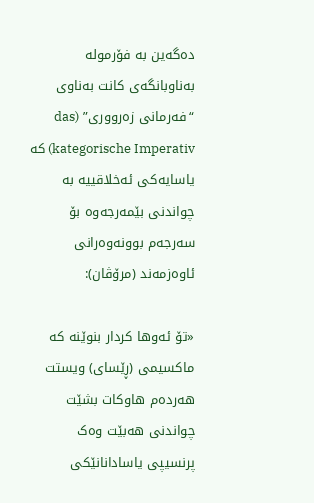دەگەین بە فۆرمولە بەناوبانگەی کانت بەناوی “فەرمانی زەرووری” (das kategorische Imperativ) کە یاسایەکی ئەخلاقییە بە چواندنی بێمەرجەوە بۆ سەرجەم بوونەوەرانی ئاوەزمەند (مرۆڤان):

«تۆ ئەوها کردار بنوێنە کە ماکسیمی (ڕێسای) ویستت هەردەم هاوکات بشێت چواندنی هەبێت وەک پرنسیپی یاسادانانێکی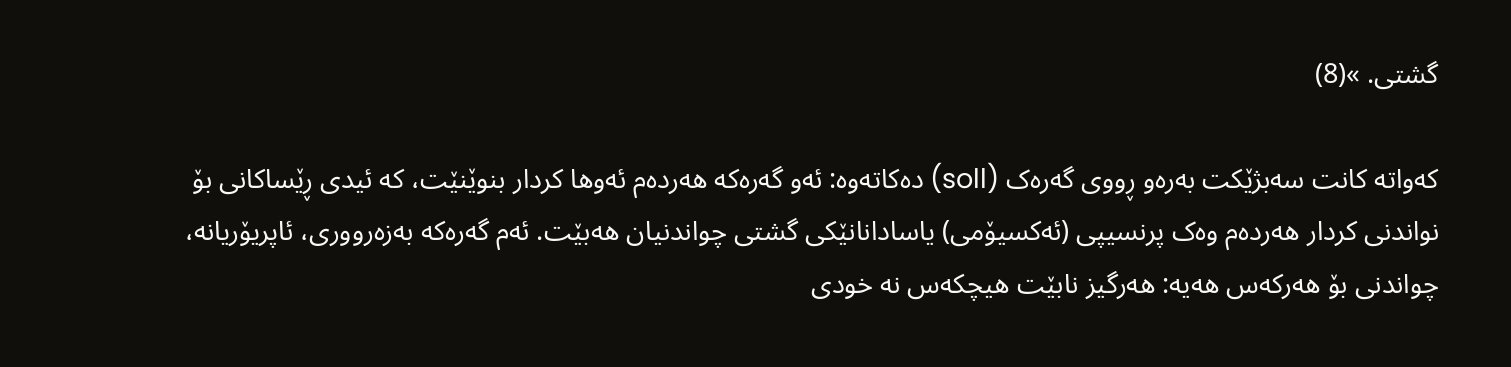گشتی. »(8)

کەواتە کانت سەبژێکت بەرەو ڕووی گەرەک (soll) دەکاتەوە: ئەو گەرەکە هەردەم ئەوها کردار بنوێنێت، کە ئیدی ڕێساکانی بۆ نواندنی کردار هەردەم وەک پرنسیپی (ئەکسیۆمی) یاسادانانێکی گشتی چواندنیان هەبێت. ئەم گەرەکە بەزەرووری، ئاپریۆریانە، چواندنی بۆ هەرکەس هەیە: هەرگیز نابێت هیچکەس نە خودی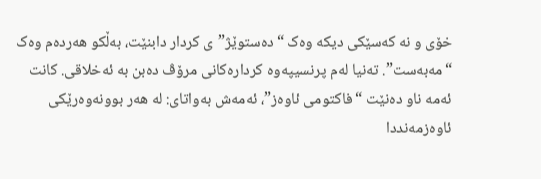خۆی و نە کەسێکی دیکە وەک “دەستوێژ”ی کردار دابنێت، بەڵکو هەردەم وەک “مەبەست”. تەنیا لەم پرنسیپەوە کردارەکانی مرۆڤ دەبن بە ئەخلاقی. کانت ئەمە ناو دەنێت “فاکتومی ئاوەز”، ئەمەش بەواتای: لە هەر بوونەوەرێکی ئاوەزمەنددا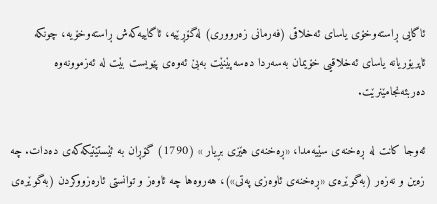ئاگایی ڕاستەوخۆی یاسای ئەخلاقی (فەرمانی زەرووری) لەگۆڕێیە، ئاگاییەکەش ڕاستەوخۆیە، چونکە ئاپریۆریانە یاسای ئەخلاقیی خۆیمان بەسەردا دەسەپێنێت بەبێ ئەوەی پێویست بێت لە ئەزموونەوە دەربئەنجامێنرێت.

ئەوجا کانت لە ڕەخنەی سێیەمدا، «ڕەخنەی هێزی بڕیار » (1790) گۆڕان بە ئێستێتیکەکەی دەدات. چە زەین و نەزەر (بەگوێرەی «ڕەخنەی ئاوەزی پەتی»)، هەروەها چە ئاوەز و توانستی ئارەزووکردن (بەگوێرەی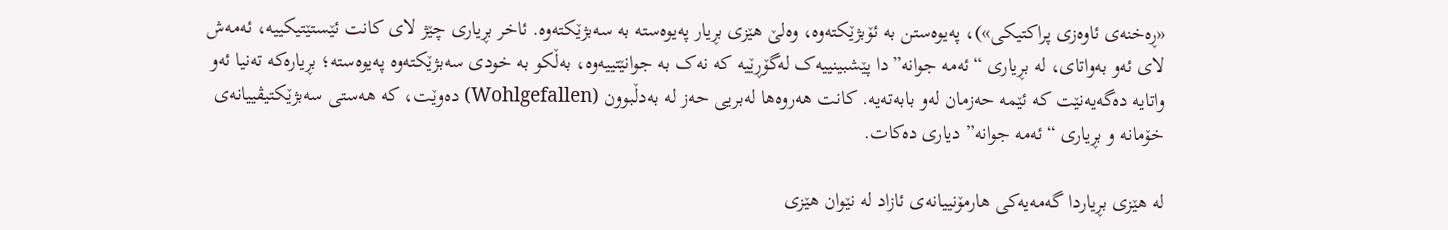«ڕەخنەی ئاوەزی پراکتیکی»)، پەیوەستن بە ئۆبژێکتەوە، وەلێ هێزی بڕیار پەیوەستە بە سەبژێکتەوە. ئاخر بڕیاری چێژ لای کانت ئێستێتیکییە، ئەمەش لای ئەو بەواتای، لە بڕیاری “ئەمە جوانە”دا پێشبینییەک لەگۆڕێیە کە نەک بە جوانێتییەوە، بەڵکو بە خودی سەبژێکتەوە پەیوەستە؛ بڕیارەکە تەنیا ئەو واتایە دەگەیەنێت کە ئێمە حەزمان لەو بابەتەیە. کانت هەروەها لەبریی حەز لە بەدڵبوون (Wohlgefallen) دەوێت، کە هەستی سەبژێکتیڤییانەی خۆمانە و بڕیاری “ئەمە جوانە” دیاری دەکات.

لە هێزی بڕیاردا گەمەیەکی هارمۆنییانەی ئازاد لە نێوان هێزی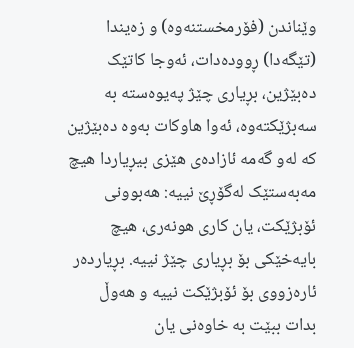وێناندن (فۆرمخستنەوە) و زەیندا (تێگەدا) ڕوودەدات، ئەوجا کاتێک دەبێژین، بڕیاری چێژ پەیوەستە بە سەبژێکتەوە، ئەوا هاوکات بەوە دەبێژین کە لەو گەمە ئازادەی هێزی بيڕیاردا هیچ مەبەستێک لەگۆڕێ نییە: هەبوونی ئۆبژێکت، یان کاری هونەری، هیچ بایەخێکی بۆ بڕیاری چێژ نییە. بڕیاردەر ئارەزووی بۆ ئۆبژێکت نییە و هەوڵ بدات ببێت بە خاوەنی یان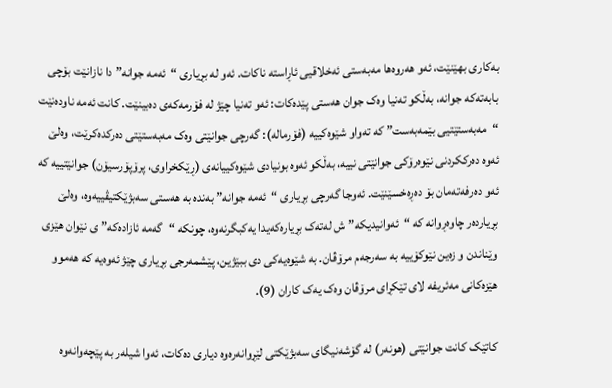بەکاری بهێنێت، ئەو هەروەها مەبەستی ئەخلاقیی ئاڕاستە ناکات. ئەو لە بڕیاری “ئەمە جوانە”دا نازانێت بۆچی بابەتەکە جوانە، بەڵکو تەنیا وەک جوان هەستی پێدەکات: ئەو تەنیا چێژ لە فۆرمەکەی دەبینێت. کانت ئەمە ناودەنێت “مەبەستێتیی بێمەبەست” کە تەواو شێوەکییە (فۆرمالە): گەرچی جوانێتی وەک مەبەستێتی دەرکدەکرێت، وەلێ ئەوە دەرککردنی نێوەرۆکی جوانێتی نییە، بەڵکو ئەوە بونیادی شێوەکییانەی (ڕێکخراوی، پرۆپۆرسیۆن) جوانێتییە کە ئەو دەرفەتەمان بۆ دەڕەخسێنێت. ئەوجا گەرچی بڕیاری “ئەمە جوانە” بەندە بە هەستی سەبژێکتیڤییەوە، وەلێ بڕیاردەر چاوەڕوانە کە “ئەوانیدیکە”ش لەتەک بڕیارەکەیدا یەکبگرنەوە، چونکە “گەمە ئازادەکە”ی نێوان هێزی وێناندن و زەین نێوکۆییە بە سەرجەم مرۆڤان. بە شێوەیەکی دی ببێژین، پێشمەرجی بڕیاری چێژ ئەوەیە کە هەموو هێزەکانی مەئریفە لای تێکڕای مرۆڤان وەک یەک کاران (9).

کاتێک کانت جوانێتی (هونەر) لە گۆشەنیگای سەبژێکتی لێڕوانەرەوە دیاری دەکات، ئەوا شیلەر بە پێچەوانەوە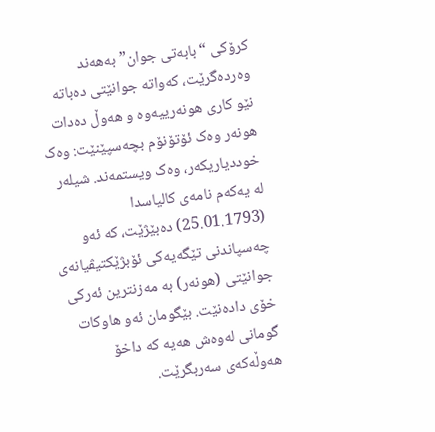کرۆکی “بابەتی جوان” بەهەند وەردەگرێت، کەواتە جوانێتی دەباتە نێو کاری هونەرییەوە و هەوڵ دەدات هونەر وەک ئۆتۆنۆم بچەسپێنێت: وەک خوددیاریکەر، وەک ویستمەند. شیلەر لە یەکەم نامەی کالیاسدا (25.01.1793) دەبێژێت، کە ئەو چەسپاندنی تێگەیەکی ئۆبژێکتیڤیانەی جوانێتی (هونەر) بە مەزنترین ئەرکی خۆی دادەنێت. بێگومان ئەو هاوکات گومانی لەوەش هەیە کە داخۆ هەوڵەکەی سەربگرێت.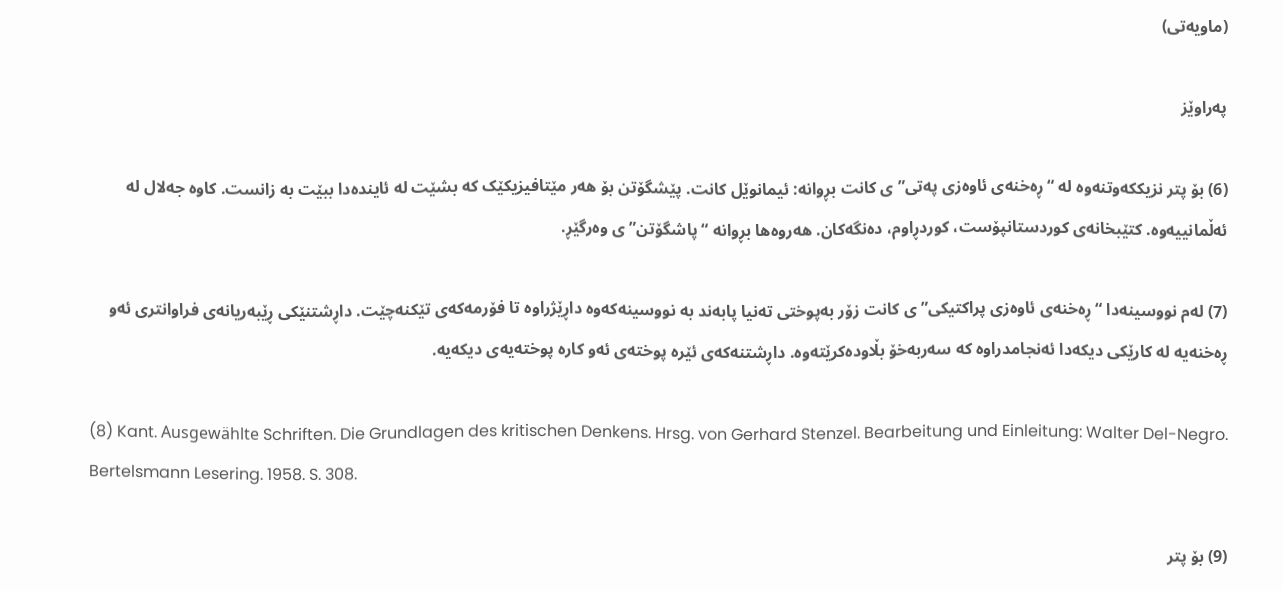(ماویەتی)

پەراوێز

(6) بۆ پتر نزیککەوتنەوە لە “ڕەخنەی ئاوەزی پەتی”ی کانت بڕوانە: ئیمانوێل کانت. پێشگۆتن بۆ هەر مێتافیزیکێک کە بشێت لە ئایندەدا ببێت بە زانست. کاوە جەلال لە ئەڵمانییەوە. کتێبخانەی کوردستانپۆست، کوردڕاوم، دەنگەکان. هەروەها بڕوانە “پاشگۆتن”ی وەرگێڕ.

(7) لەم نووسینەدا “ڕەخنەی ئاوەزی پراکتیکی”ی کانت زۆر بەپوختی تەنیا پابەند بە نووسینەکەوە داڕێژراوە تا فۆرمەکەی تێکنەچێت. داڕشتنێکی ڕێبەریانەی فراوانتری ئەو ڕەخنەیە لە کارێکی دیکەدا ئەنجامدراوە کە سەربەخۆ بڵاودەکرێتەوە. داڕشتنەکەی ئێرە پوختەی ئەو کارە پوختەیەی دیکەیە.

(8) Kant. Ausgewählte Schriften. Die Grundlagen des kritischen Denkens. Hrsg. von Gerhard Stenzel. Bearbeitung und Einleitung: Walter Del-Negro. Bertelsmann Lesering. 1958. S. 308.

(9) بۆ پتر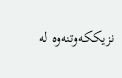نزیککەوتنەوە لە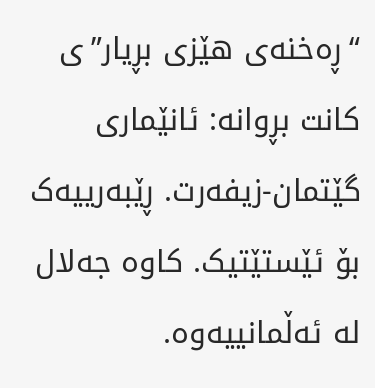“ڕەخنەی هێزی بڕیار”ی کانت بڕوانە: ئانێماری گێتمان-زیفەرت. ڕێبەرییەک بۆ ئێستێتیک. کاوە جەلال لە ئەڵمانییەوە.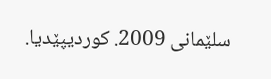سلێمانی 2009. کوردیپێدیا.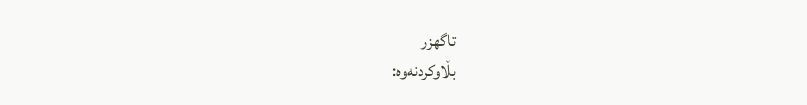تاگهزر
بڵاوکردنەوە: